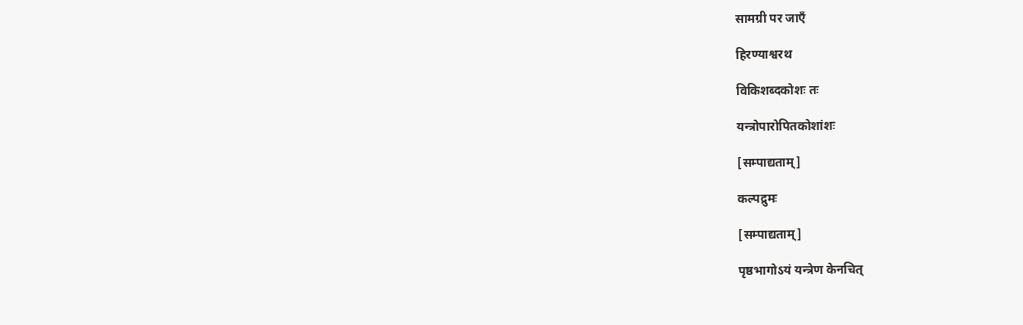सामग्री पर जाएँ

हिरण्याश्वरथ

विकिशब्दकोशः तः

यन्त्रोपारोपितकोशांशः

[सम्पाद्यताम्]

कल्पद्रुमः

[सम्पाद्यताम्]

पृष्ठभागोऽयं यन्त्रेण केनचित्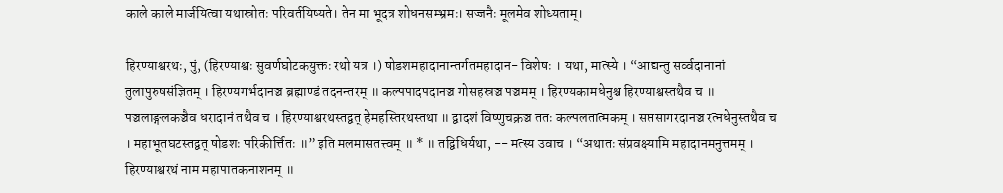काले काले मार्जयित्वा यथास्रोतः परिवर्तयिष्यते। तेन मा भूदत्र शोधनसम्भ्रमः। सज्जनैः मूलमेव शोध्यताम्।

हिरण्याश्वरथः, पुं, (हिरण्याश्वः सुवर्णघोटकयुक्तः रथो यत्र ।) षोडशमहादानान्तर्गतमहादान- विशेषः । यथा, मात्स्ये । “आद्यन्तु सर्व्वदानानां तुलापुरुषसंज्ञितम् । हिरण्यगर्भदानञ्च ब्रह्माण्डं तदनन्तरम् ॥ कल्पपादपदानञ्च गोसहस्रञ्च पञ्चमम् । हिरण्यकामधेनुश्च हिरण्याश्वस्तथैव च ॥ पञ्चलाङ्गलकञ्चैव धरादानं तथैव च । हिरण्याश्वरथस्तद्वत् हेमहस्तिरथस्तथा ॥ द्वादशं विष्णुचक्रञ्च ततः कल्पलतात्मकम् । सप्तसागरदानञ्च रत्नधेनुस्तथैव च । महाभूतघटस्तद्वत् षोडशः परिकीर्त्तितः ॥” इति मलमासतत्त्वम् ॥ * ॥ तद्विधिर्यथा, -- मत्स्य उवाच । “अथातः संप्रवक्ष्यामि महादानमनुत्तमम् । हिरण्याश्वरथं नाम महापातकनाशनम् ॥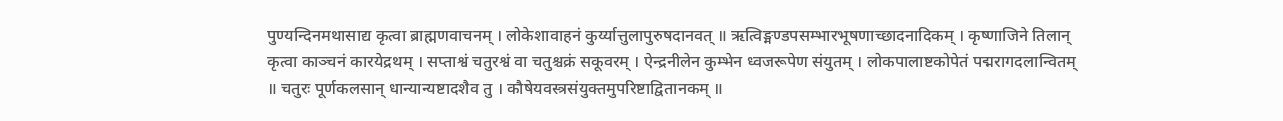पुण्यन्दिनमथासाद्य कृत्वा ब्राह्मणवाचनम् । लोकेशावाहनं कुर्य्यात्तुलापुरुषदानवत् ॥ ऋत्विङ्मण्डपसम्भारभूषणाच्छादनादिकम् । कृष्णाजिने तिलान् कृत्वा काञ्चनं कारयेद्रथम् । सप्ताश्वं चतुरश्वं वा चतुश्चक्रं सकूवरम् । ऐन्द्रनीलेन कुम्भेन ध्वजरूपेण संयुतम् । लोकपालाष्टकोपेतं पद्मरागदलान्वितम् ॥ चतुरः पूर्णकलसान् धान्यान्यष्टादशैव तु । कौषेयवस्त्रसंयुक्तमुपरिष्टाद्वितानकम् ॥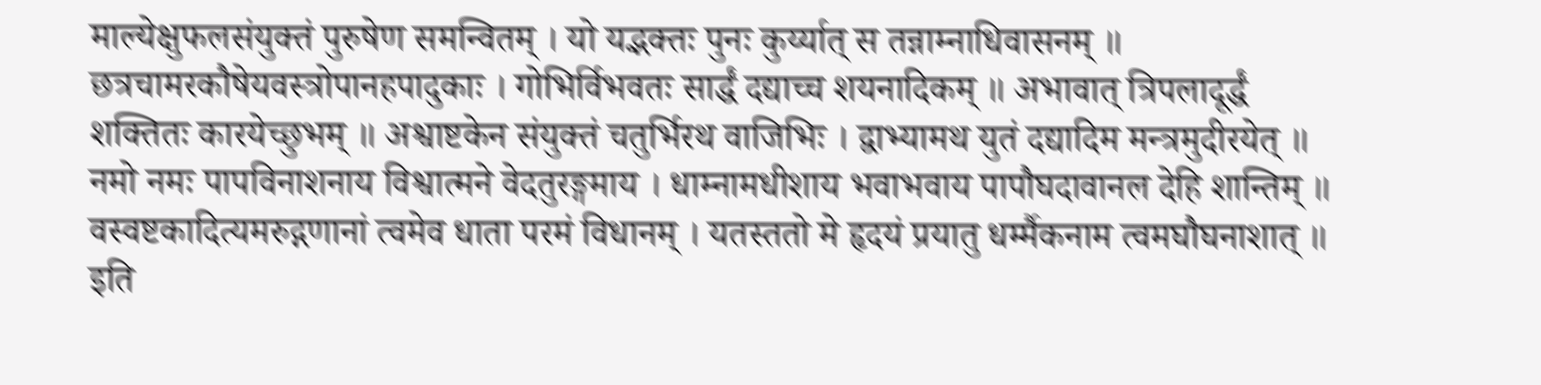माल्येक्षुफलसंयुक्तं पुरुषेण समन्वितम् । यो यद्भक्तः पुनः कुर्य्यात् स तन्नाम्नाधिवासनम् ॥ छत्रचामरकौषेयवस्त्रोपानहपादुकाः । गोभिर्विभवतः सार्द्धं दद्याच्च शयनादिकम् ॥ अभावात् त्रिपलादूर्द्धं शक्तितः कारयेच्छुभम् ॥ अश्वाष्टकेन संयुक्तं चतुर्भिरथ वाजिभिः । द्वाभ्यामथ युतं दद्यादिम मन्त्रमुदीरयेत् ॥ नमो नमः पापविनाशनाय विश्वात्मने वेदतुरङ्गमाय । धाम्नामधीशाय भवाभवाय पापौघदावानल देहि शान्तिम् ॥ वस्वष्टकादित्यमरुद्गणानां त्वमेव धाता परमं विधानम् । यतस्ततो मे हृदयं प्रयातु धर्म्मैकनाम त्वमघौघनाशात् ॥ इति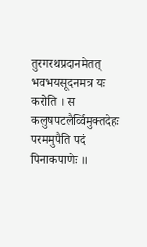तुरगरथप्रदानमेतत् भवभयसूदनमत्र यः करोति । स कलुषपटलैर्व्विमुक्तदेहः परममुपैति पदं पिनाकपाणेः ॥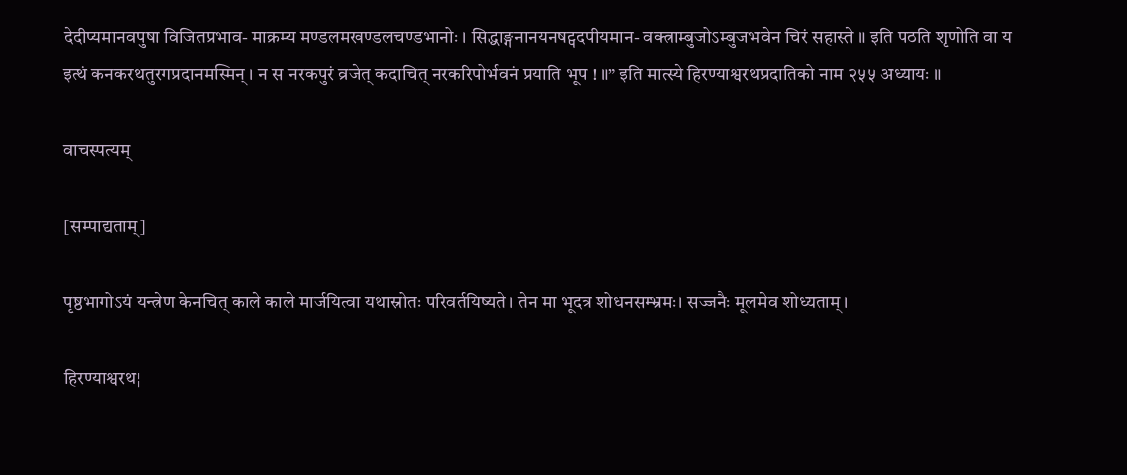देदीप्यमानवपुषा विजितप्रभाव- माक्रम्य मण्डलमखण्डलचण्डभानोः । सिद्धाङ्गनानयनषट्पदपीयमान- वक्त्राम्बुजोऽम्बुजभवेन चिरं सहास्ते ॥ इति पठति शृणोति वा य इत्थं कनकरथतुरगप्रदानमस्मिन् । न स नरकपुरं व्रजेत् कदाचित् नरकरिपोर्भवनं प्रयाति भूप ! ॥” इति मात्स्ये हिरण्याश्वरथप्रदातिको नाम २५५ अध्यायः ॥

वाचस्पत्यम्

[सम्पाद्यताम्]

पृष्ठभागोऽयं यन्त्रेण केनचित् काले काले मार्जयित्वा यथास्रोतः परिवर्तयिष्यते। तेन मा भूदत्र शोधनसम्भ्रमः। सज्जनैः मूलमेव शोध्यताम्।

हिरण्याश्वरथ¦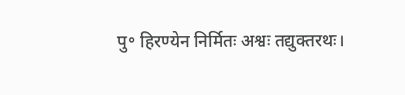पु॰ हिरण्येन निर्मितः अश्वः तद्युक्तरथः।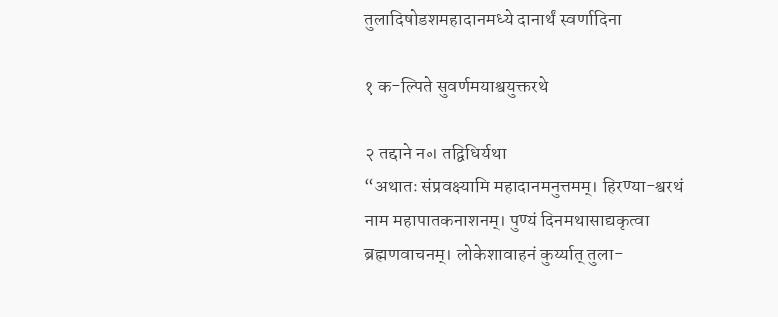तुलादिषोडशमहादानमध्ये दानार्थं स्वर्णादिना

१ क-ल्पिते सुवर्णमयाश्वयुक्तरथे

२ तद्दाने न॰। तद्विधिर्यथा
“अथातः संप्रवक्ष्यामि महादानमनुत्तमम्। हिरण्या-श्वरथं नाम महापातकनाशनम्। पुण्यं दिनमथासाद्यकृत्वा ब्रह्मणवाचनम्। लोकेशावाहनं कुर्य्यात् तुला-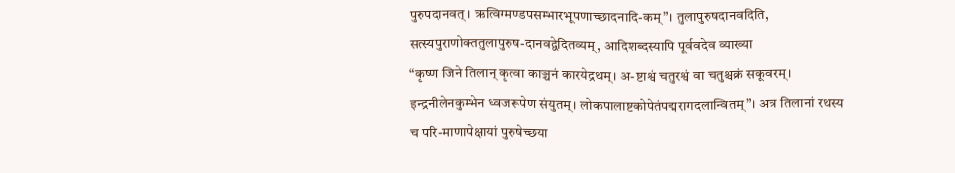पुरुपदानवत्। ऋत्विग्मण्डपसम्भारभूपणाच्छादनादि-कम्”। तुलापुरुषदानवदिति, सत्स्यपुराणोक्ततुलापुरुष-दानवद्वेदितव्यम्, आदिशब्दस्यापि पूर्ववदेव व्याख्या
“कृष्ण जिने तिलान् कृत्वा काञ्चनं कारयेद्रथम्। अ-ष्टाश्वं चतुरश्वं वा चतुश्चक्रं सकूवरम्। इन्द्रनीलेनकुम्भेन ध्वजरूपेण संयुतम्। लोकपालाष्टकोपेतंपद्मरागदलान्वितम्”। अत्र तिलानां रथस्य च परि-माणापेक्षायां पुरुषेच्छया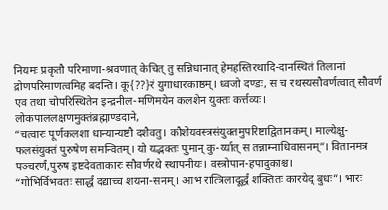नियमः प्रकृतौ परिमाणा-श्रवणात् केचित् तु सन्निधानात् हेमहस्तिरथादि-दानस्थितं तिलानां द्रोणपरिमाणत्वमिह बदन्ति। कू{??}रं युगाधारकाष्ठम्। ध्वजो दण्डः, स च रथस्यसौवर्णत्वात् सौवर्ण एव तथा चोपरिस्थितेन इन्द्रनील-मणिमयेन कलशेन युक्तः कर्त्तव्यः। लोकपाललक्षणमुक्तंब्रह्माण्डदाने,
“चत्वारः पूर्णकलशा धान्यान्यष्टौ दशैवतु। कौशेयवस्त्रसंयुक्तमुपरिष्टाद्वितानकम्। माल्येक्षु-फलसंयुक्तं पुरुषेण समन्वितम्। यो यद्भक्तः पुमान् कु-र्य्यात् स तन्नाम्नाधिवासनम्”। वितानमत्र पञ्चरर्णं,पुरुष इष्टदेवताकारः सौवर्णरथे स्थापनीयः। वस्त्रोपान-हपादुकाश्च।
“गोभिर्विभवतः सार्द्धं दद्याच्च शयना-सनम्। आभ रात्त्रिलादूर्द्धं शक्तितः कारयेद् बुधः”। भारः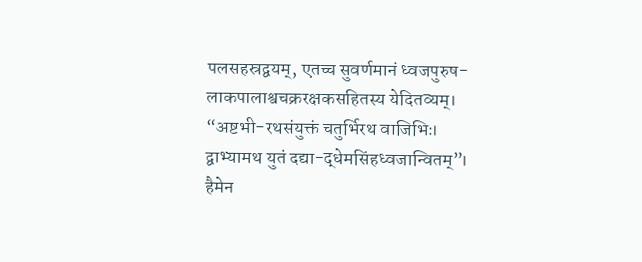पलसहस्रद्वयम्, एतच्च सुवर्णमानं ध्वजपुरुष-लाकपालाश्वचक्ररक्षकसहितस्य येदितव्यम्।
“अष्टभी-रथसंयुक्तं चतुर्भिरथ वाजिभिः। द्वाभ्यामथ युतं दद्या-द्धेमसिंहध्वजान्वितम्”। हैमेन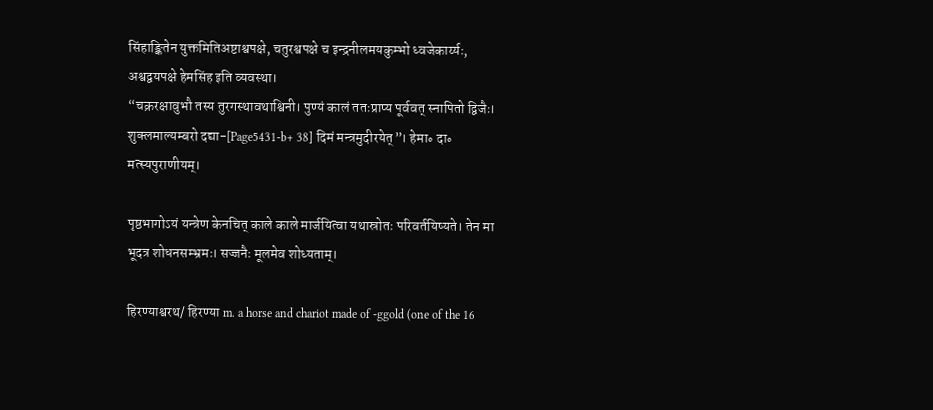सिंहाङ्कितेन युक्तमितिअष्टाश्वपक्षे, चतुरश्वपक्षे च इन्द्रनीलमयकुम्भो ध्वजेकार्य्यः, अश्वद्वयपक्षे हेमसिंह इति व्यवस्था।
“चक्ररक्षावुभौ तस्य तुरगस्थावथाश्विनी। पुण्यं कालं ततःप्राप्य पूर्ववत् स्नापितो द्विजैः। शुक्लमाल्यम्बरो दद्या-[Page5431-b+ 38] दिमं मन्त्रमुदीरयेत्”। हेमा॰ दा॰ मत्स्यपुराणीयम्।

पृष्ठभागोऽयं यन्त्रेण केनचित् काले काले मार्जयित्वा यथास्रोतः परिवर्तयिष्यते। तेन मा भूदत्र शोधनसम्भ्रमः। सज्जनैः मूलमेव शोध्यताम्।

हिरण्याश्वरथ/ हिरण्या m. a horse and chariot made of -ggold (one of the 16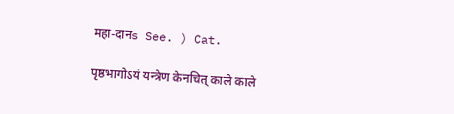महा-दानs See. ) Cat.

पृष्ठभागोऽयं यन्त्रेण केनचित् काले काले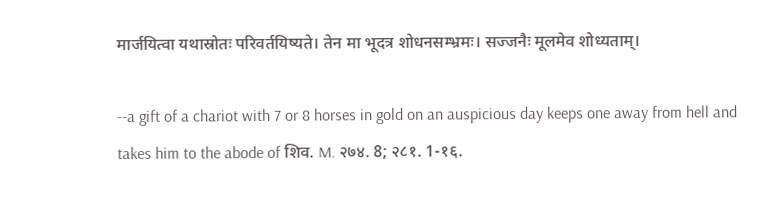मार्जयित्वा यथास्रोतः परिवर्तयिष्यते। तेन मा भूदत्र शोधनसम्भ्रमः। सज्जनैः मूलमेव शोध्यताम्।

--a gift of a chariot with 7 or 8 horses in gold on an auspicious day keeps one away from hell and takes him to the abode of शिव. M. २७४. 8; २८१. 1-१६.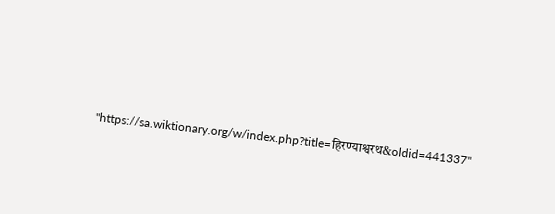"https://sa.wiktionary.org/w/index.php?title=हिरण्याश्वरथ&oldid=441337"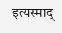इत्यस्माद्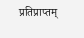प्रतिप्राप्तम्